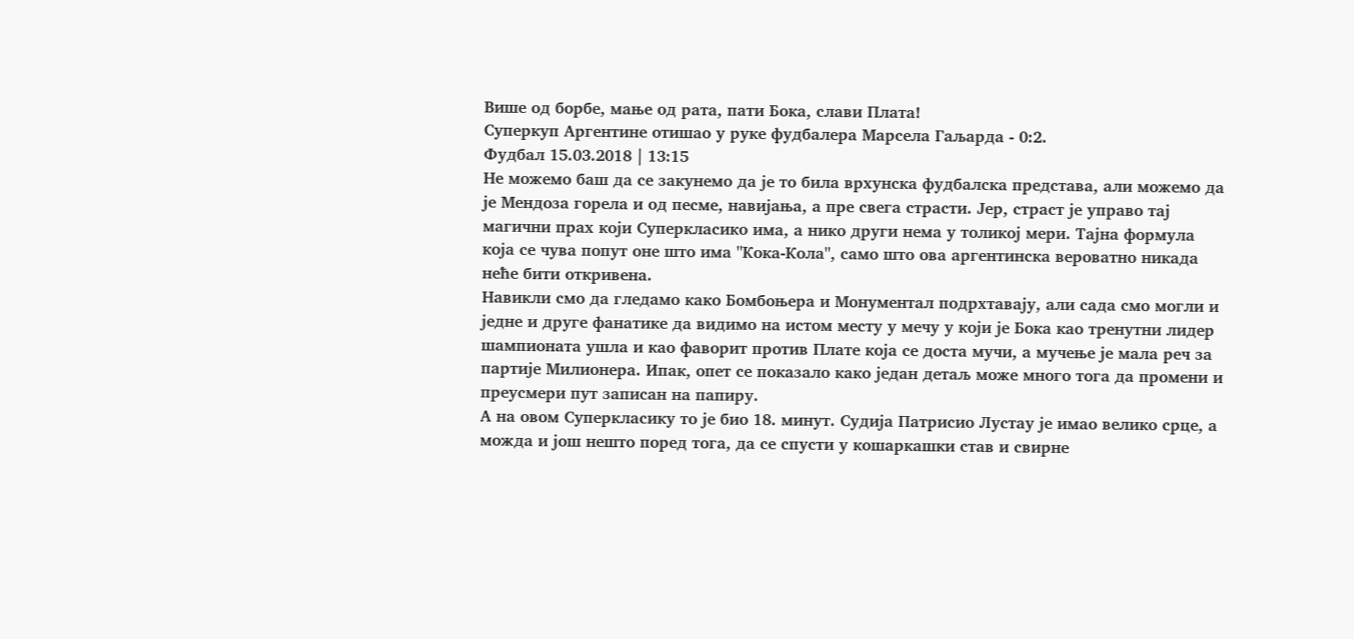Више од борбе, мање од рата, пати Бока, слави Плата!
Суперкуп Аргентине отишао у руке фудбалера Марсела Гаљарда - 0:2.
Фудбал 15.03.2018 | 13:15
Не можемо баш да се закунемо да је то била врхунска фудбалска представа, али можемо да је Мендоза горела и од песме, навијања, а пре свега страсти. Јер, страст је управо тај магични прах који Суперкласико има, а нико други нема у толикој мери. Тајна формула која се чува попут оне што има "Кока-Кола", само што ова аргентинска вероватно никада неће бити откривена.
Навикли смо да гледамо како Бомбоњера и Монументал подрхтавају, али сада смо могли и једне и друге фанатике да видимо на истом месту у мечу у који је Бока као тренутни лидер шампионата ушла и као фаворит против Плате која се доста мучи, а мучење је мала реч за партије Милионера. Ипак, опет се показало како један детаљ може много тога да промени и преусмери пут записан на папиру.
А на овом Суперкласику то је био 18. минут. Судија Патрисио Лустау је имао велико срце, а можда и још нешто поред тога, да се спусти у кошаркашки став и свирне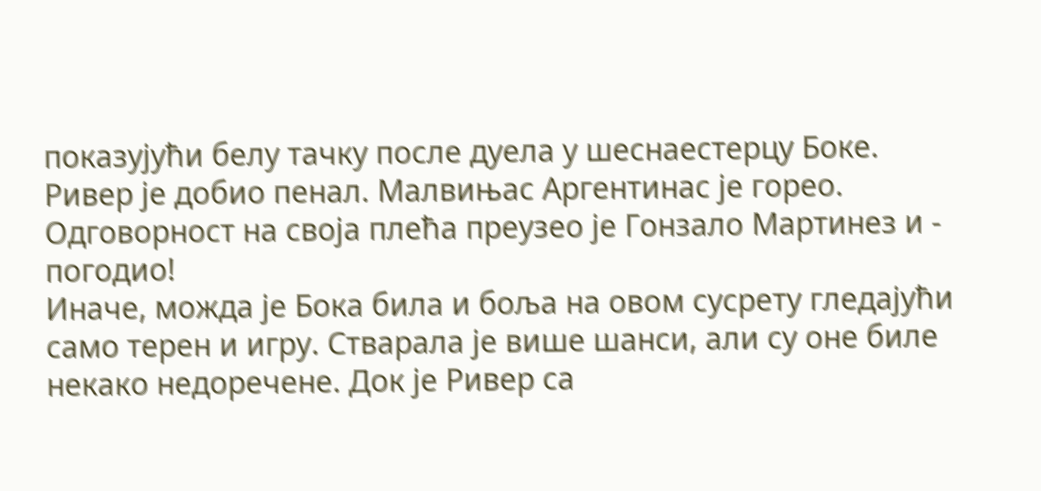показујући белу тачку после дуела у шеснаестерцу Боке. Ривер је добио пенал. Малвињас Аргентинас је горео. Одговорност на своја плећа преузео је Гонзало Мартинез и - погодио!
Иначе, можда је Бока била и боља на овом сусрету гледајући само терен и игру. Стварала је више шанси, али су оне биле некако недоречене. Док је Ривер са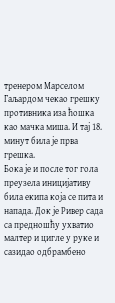тренером Марселом Гаљардом чекао грешку противника иза ћошка као мачка миша. И тај 18. минут била је прва грешка.
Бока је и после тог гола преузела иницијативу била екипа која се пита и напада. Док је Ривер сада са предношћу ухватио малтер и цигле у руке и сазидао одбрамбено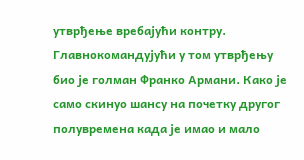утврђење вребајући контру. Главнокомандујући у том утврђењу био је голман Франко Армани. Како је само скинуо шансу на почетку другог полувремена када је имао и мало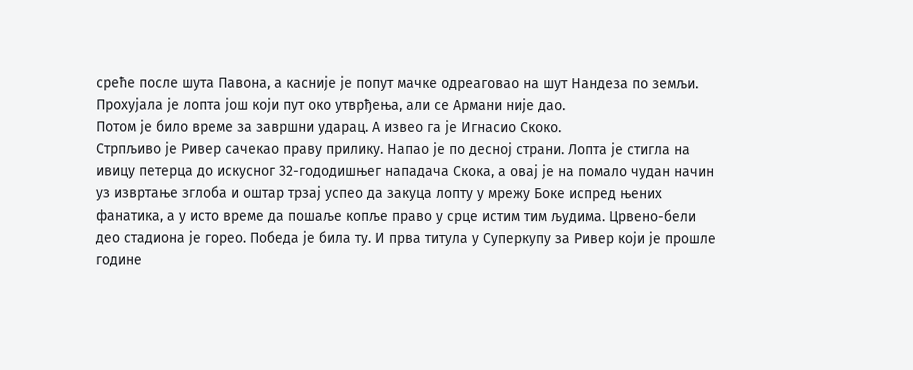среће после шута Павона, а касније је попут мачке одреаговао на шут Нандеза по земљи. Прохујала је лопта још који пут око утврђења, али се Армани није дао.
Потом је било време за завршни ударац. А извео га је Игнасио Скоко.
Стрпљиво је Ривер сачекао праву прилику. Напао је по десној страни. Лопта је стигла на ивицу петерца до искусног 32-гододишњег нападача Скока, а овај је на помало чудан начин уз извртање зглоба и оштар трзај успео да закуца лопту у мрежу Боке испред њених фанатика, а у исто време да пошаље копље право у срце истим тим људима. Црвено-бели део стадиона је горео. Победа је била ту. И прва титула у Суперкупу за Ривер који је прошле године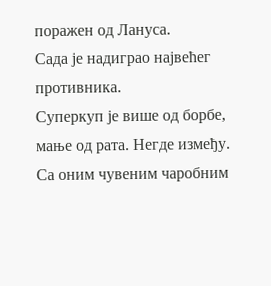поражен од Лануса.
Сада је надиграо највећег противника.
Суперкуп је више од борбе, мање од рата. Негде између. Са оним чувеним чаробним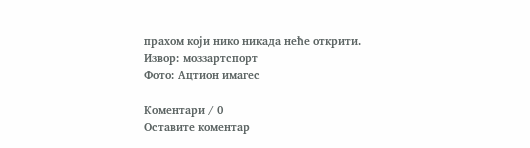прахом који нико никада неће открити.
Извор: моззартспорт
Фото: Ацтион имагес

Коментари / 0
Оставите коментар